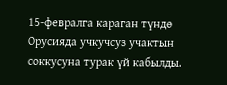15-февралга караган түндө Орусияда учкучсуз учактын соккусуна турак үй кабылды.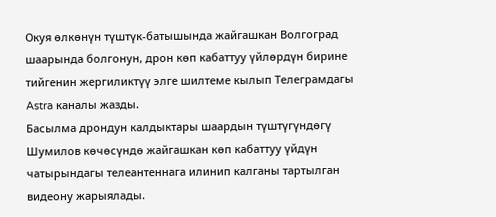Окуя өлкөнүн түштүк-батышында жайгашкан Волгоград шаарында болгонун, дрон көп кабаттуу үйлөрдүн бирине тийгенин жергиликтүү элге шилтеме кылып Телеграмдагы Astra каналы жазды.
Басылма дрондун калдыктары шаардын түштүгүндөгү Шумилов көчөсүндө жайгашкан көп кабаттуу үйдүн чатырындагы телеантеннага илинип калганы тартылган видеону жарыялады.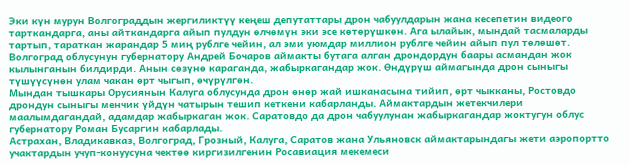Эки күн мурун Волгограддын жергиликтүү кеңеш депутаттары дрон чабуулдарын жана кесепетин видеого тарткандарга, аны айткандарга айып пулдун өлчөмүн эки эсе көтөрүшкөн. Ага ылайык, мындай тасмаларды тартып, тараткан жарандар 5 миң рублге чейин, ал эми уюмдар миллион рублге чейин айып пул төлөшөт.
Волгоград облусунун губернатору Андрей Бочаров аймакты бутага алган дрондордун баары асмандан жок кылынганын билдирди. Анын сөзүнө караганда, жабыркагандар жок. Өндүрүш аймагында дрон сыныгы түшүүсүнөн улам чакан өрт чыгып, өчүрүлгөн.
Мындан тышкары Орусиянын Калуга облусунда дрон өнөр жай ишканасына тийип, өрт чыкканы, Ростовдо дрондун сыныгы менчик үйдүн чатырын тешип кеткени кабарланды. Аймактардын жетекчилери маалымдагандай, адамдар жабыркаган жок. Саратовдо да дрон чабуулунан жабыркагандар жоктугун облус губернатору Роман Бусаргин кабарлады.
Астрахан, Владикавказ, Волгоград, Грозный, Калуга, Саратов жана Ульяновск аймактарындагы жети аэропортто учактардын учуп-конуусуна чектөө киргизилгенин Росавиация мекемеси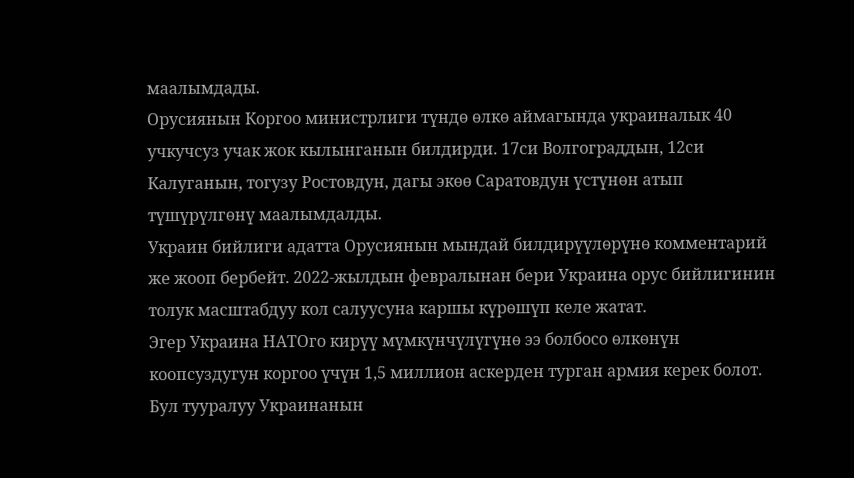маалымдады.
Орусиянын Коргоо министрлиги түндө өлкө аймагында украиналык 40 учкучсуз учак жок кылынганын билдирди. 17си Волгограддын, 12си Калуганын, тогузу Ростовдун, дагы экөө Саратовдун үстүнөн атып түшүрүлгөнү маалымдалды.
Украин бийлиги адатта Орусиянын мындай билдирүүлөрүнө комментарий же жооп бербейт. 2022-жылдын февралынан бери Украина орус бийлигинин толук масштабдуу кол салуусуна каршы күрөшүп келе жатат.
Эгер Украина НАТОго кирүү мүмкүнчүлүгүнө ээ болбосо өлкөнүн коопсуздугун коргоо үчүн 1,5 миллион аскерден турган армия керек болот. Бул тууралуу Украинанын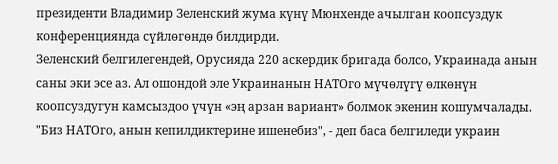президенти Владимир Зеленский жума күнү Мюнхенде ачылган коопсуздук конференциянда сүйлөгөндө билдирди.
Зеленский белгилегендей, Орусияда 220 аскердик бригада болсо, Украинада анын саны эки эсе аз. Ал ошондой эле Украинанын НАТОго мүчөлүгү өлкөнүн коопсуздугун камсыздоо үчүн «эң арзан вариант» болмок экенин кошумчалады.
"Биз НАТОго, анын кепилдиктерине ишенебиз", - деп баса белгиледи украин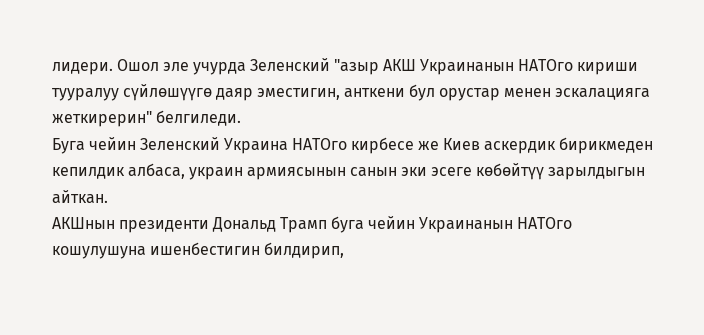лидери. Ошол эле учурда Зеленский "азыр АКШ Украинанын НАТОго кириши тууралуу сүйлөшүүгө даяр эместигин, анткени бул орустар менен эскалацияга жеткирерин" белгиледи.
Буга чейин Зеленский Украина НАТОго кирбесе же Киев аскердик бирикмеден кепилдик албаса, украин армиясынын санын эки эсеге көбөйтүү зарылдыгын айткан.
АКШнын президенти Дональд Трамп буга чейин Украинанын НАТОго кошулушуна ишенбестигин билдирип,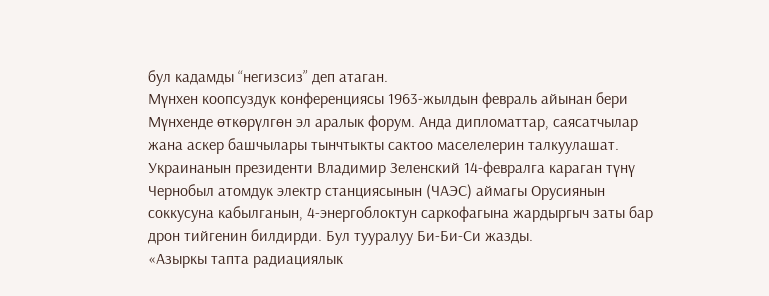бул кадамды “негизсиз” деп атаган.
Мүнхен коопсуздук конференциясы 1963-жылдын февраль айынан бери Мүнхенде өткөрүлгөн эл аралык форум. Анда дипломаттар, саясатчылар жана аскер башчылары тынчтыкты сактоо маселелерин талкуулашат.
Украинанын президенти Владимир Зеленский 14-февралга караган түнү Чернобыл атомдук электр станциясынын (ЧАЭС) аймагы Орусиянын соккусуна кабылганын, 4-энергоблоктун саркофагына жардыргыч заты бар дрон тийгенин билдирди. Бул тууралуу Би-Би-Си жазды.
«Азыркы тапта радиациялык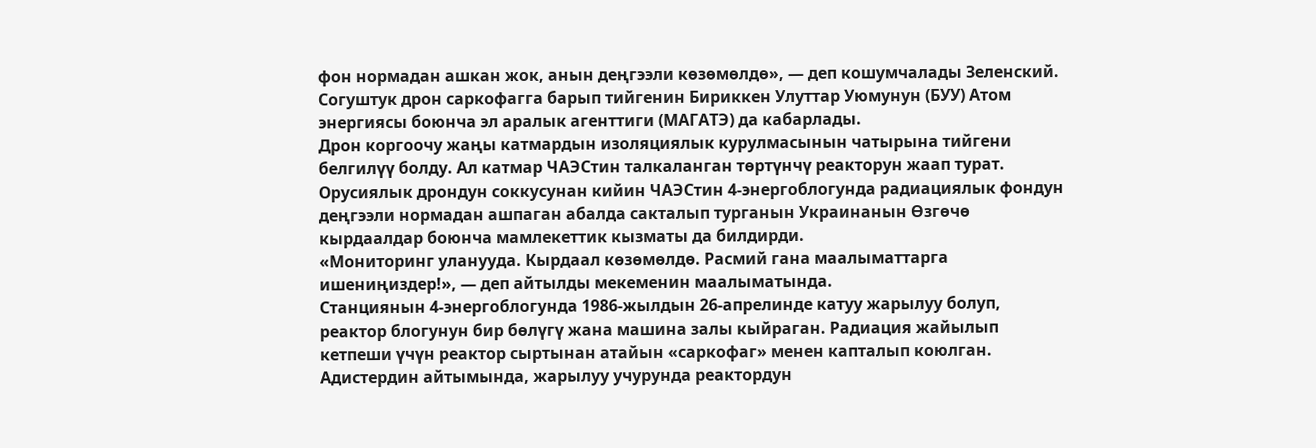фон нормадан ашкан жок, анын деңгээли көзөмөлдө», — деп кошумчалады Зеленский.
Согуштук дрон саркофагга барып тийгенин Бириккен Улуттар Уюмунун (БУУ) Атом энергиясы боюнча эл аралык агенттиги (МАГАТЭ) да кабарлады.
Дрон коргоочу жаңы катмардын изоляциялык курулмасынын чатырына тийгени белгилүү болду. Ал катмар ЧАЭСтин талкаланган төртүнчү реакторун жаап турат.
Орусиялык дрондун соккусунан кийин ЧАЭСтин 4-энергоблогунда радиациялык фондун деңгээли нормадан ашпаган абалда сакталып турганын Украинанын Өзгөчө кырдаалдар боюнча мамлекеттик кызматы да билдирди.
«Мониторинг уланууда. Кырдаал көзөмөлдө. Расмий гана маалыматтарга ишениңиздер!», — деп айтылды мекеменин маалыматында.
Станциянын 4-энергоблогунда 1986-жылдын 26-апрелинде катуу жарылуу болуп, реактор блогунун бир бөлүгү жана машина залы кыйраган. Радиация жайылып кетпеши үчүн реактор сыртынан атайын «саркофаг» менен капталып коюлган. Адистердин айтымында, жарылуу учурунда реактордун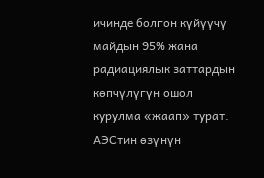ичинде болгон күйүүчү майдын 95% жана радиациялык заттардын көпчүлүгүн ошол курулма «жаап» турат. АЭСтин өзүнүн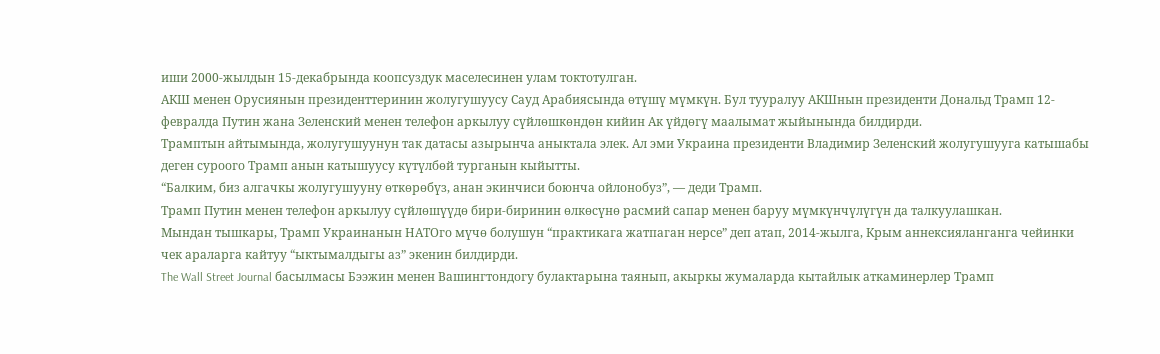иши 2000-жылдын 15-декабрында коопсуздук маселесинен улам токтотулган.
АКШ менен Орусиянын президенттеринин жолугушуусу Сауд Арабиясында өтүшү мүмкүн. Бул тууралуу АКШнын президенти Дональд Трамп 12-февралда Путин жана Зеленский менен телефон аркылуу сүйлөшкөндөн кийин Ак үйдөгү маалымат жыйынында билдирди.
Трамптын айтымында, жолугушуунун так датасы азырынча аныктала элек. Ал эми Украина президенти Владимир Зеленский жолугушууга катышабы деген суроого Трамп анын катышуусу күтүлбөй турганын кыйытты.
“Балким, биз алгачкы жолугушууну өткөрөбүз, анан экинчиси боюнча ойлонобуз”, — деди Трамп.
Трамп Путин менен телефон аркылуу сүйлөшүүдө бири-биринин өлкөсүнө расмий сапар менен баруу мүмкүнчүлүгүн да талкуулашкан.
Мындан тышкары, Трамп Украинанын НАТОго мүчө болушун “практикага жатпаган нерсе” деп атап, 2014-жылга, Крым аннексияланганга чейинки чек араларга кайтуу “ыктымалдыгы аз” экенин билдирди.
The Wall Street Journal басылмасы Бээжин менен Вашингтондогу булактарына таянып, акыркы жумаларда кытайлык аткаминерлер Трамп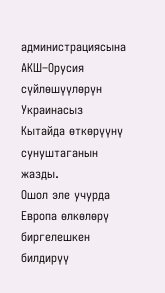администрациясына АКШ–Орусия сүйлөшүүлөрүн Украинасыз Кытайда өткөрүүнү сунуштаганын жазды.
Ошол эле учурда Европа өлкөлөрү биргелешкен билдирүү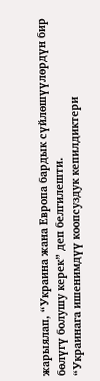жарыялап, “Украина жана Европа бардык сүйлөшүүлөрдүн бир бөлүгү болушу керек” деп белгилешти.
“Украинага ишенимдүү коопсуздук кепилдиктери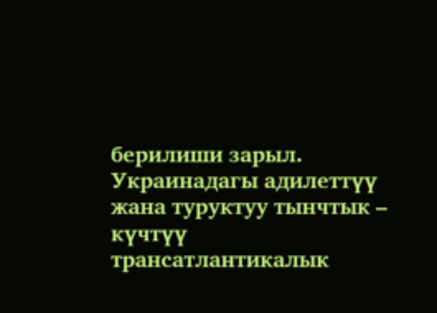берилиши зарыл. Украинадагы адилеттүү жана туруктуу тынчтык – күчтүү трансатлантикалык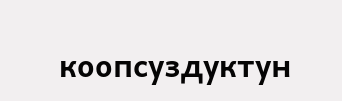коопсуздуктун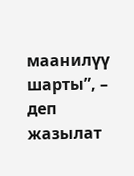маанилүү шарты”, – деп жазылат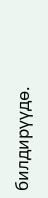билдирүүдө.